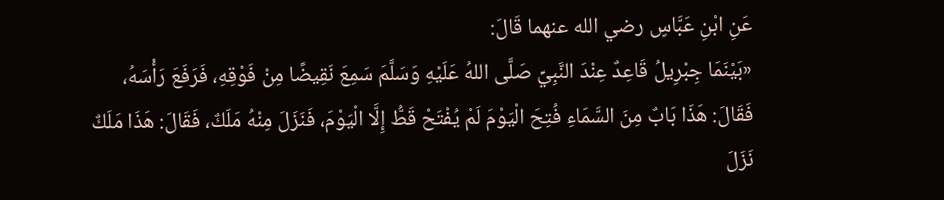عَنِ ابْنِ عَبَّاسٍ رضي الله عنهما قَالَ:
«بَيْنَمَا جِبْرِيلُ قَاعِدٌ عِنْدَ النَّبِيِّ صَلَّى اللهُ عَلَيْهِ وَسَلَّمَ سَمِعَ نَقِيضًا مِنْ فَوْقِهِ، فَرَفَعَ رَأْسَهُ، فَقَالَ: هَذَا بَابٌ مِنَ السَّمَاءِ فُتِحَ الْيَوْمَ لَمْ يُفْتَحْ قَطُّ إِلَّا الْيَوْمَ، فَنَزَلَ مِنْهُ مَلَكٌ، فَقَالَ: هَذَا مَلَكٌ نَزَلَ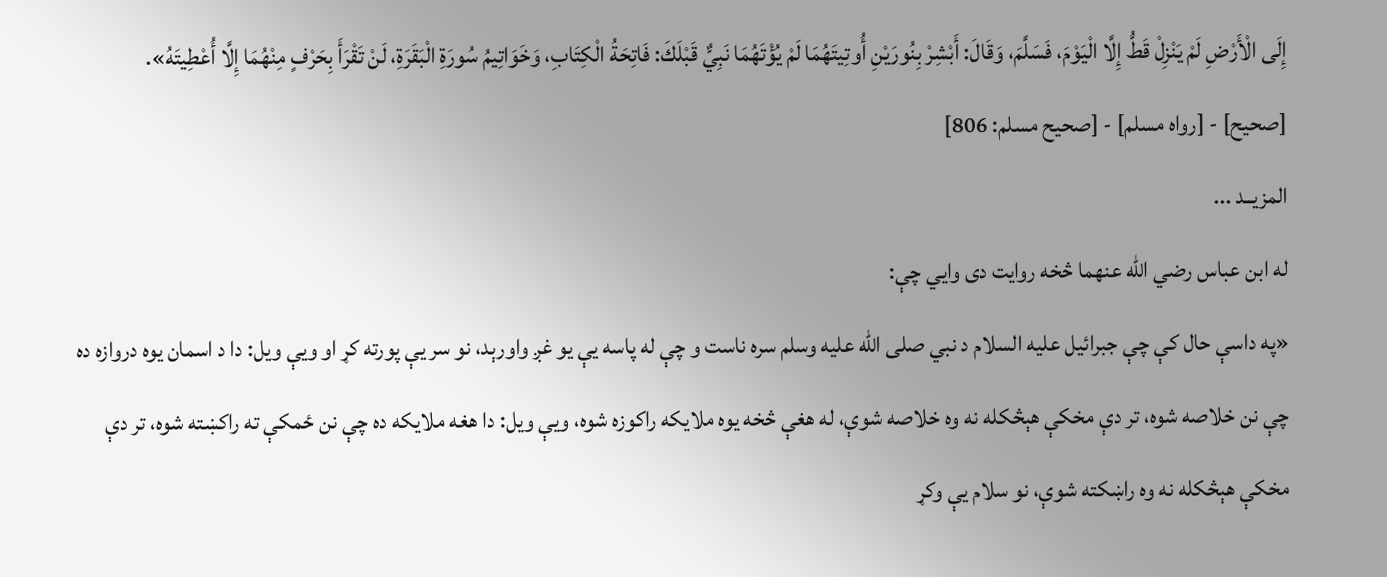إِلَى الْأَرْضِ لَمْ يَنْزِلْ قَطُّ إِلَّا الْيَوْمَ، فَسَلَّمَ، وَقَالَ: أَبْشِرْ بِنُورَيْنِ أُوتِيتَهُمَا لَمْ يُؤْتَهُمَا نَبِيٌّ قَبْلَكَ: فَاتِحَةُ الْكِتَابِ، وَخَوَاتِيمُ سُورَةِ الْبَقَرَةِ، لَنْ تَقْرَأَ بِحَرْفٍ مِنْهُمَا إِلَّا أُعْطِيتَهُ».
[صحيح] - [رواه مسلم] - [صحيح مسلم: 806]
المزيــد ...
له ابن عباس رضي الله عنهما څخه روایت دی وایي چې:
«په داسې حال کې چې جبرائیل علیه السلام د نبي صلى الله عليه وسلم سره ناست و چې له پاسه یې یو غږ واورېد، نو سر یې پورته کړ او ویې ویل: دا د اسمان یوه دروازه ده چې نن خلاصه شوه، تر دې مخکې هېڅکله نه وه خلاصه شوې، له هغې څخه یوه ملايکه راکوزه شوه، ویې ویل: دا هغه ملايکه ده چې نن ځمکې ته راکښته شوه، تر دې مخکې هېڅکله نه وه راښکته شوې، نو سلام یې وکړ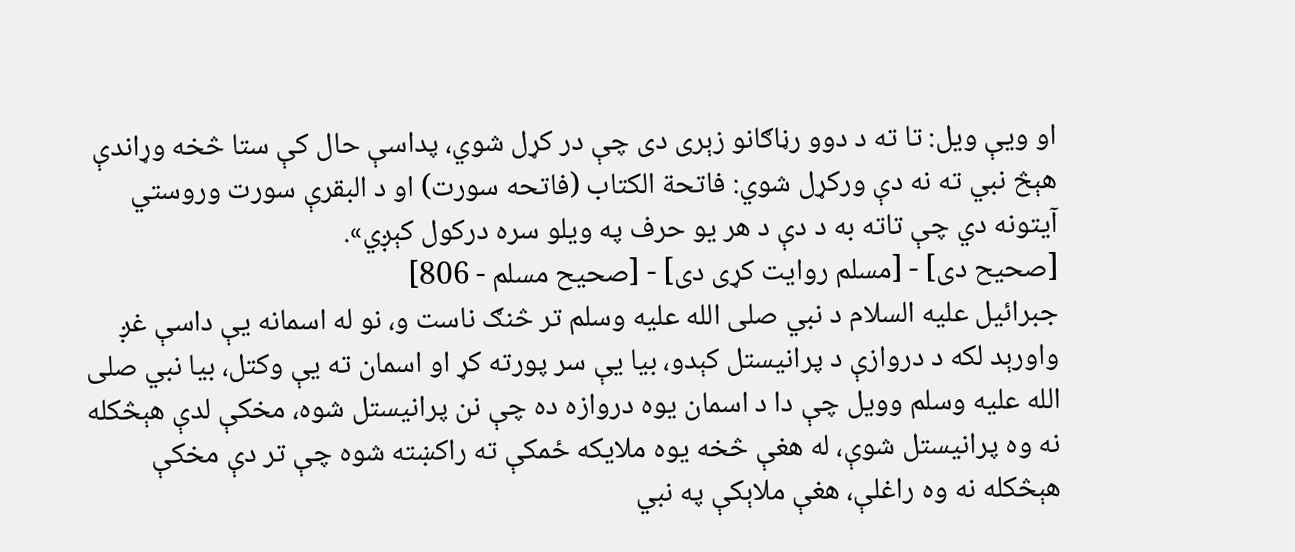او ویې ویل: تا ته د دوو رڼاګانو زېری دی چې در کړل شوي، پداسې حال کې ستا څخه وړاندې هېڅ نبي ته نه دې ورکړل شوي: فاتحة الکتاب (فاتحه سورت) او د البقرې سورت وروستي آیتونه دي چې تاته به د دې د هر یو حرف په ویلو سره درکول کېږي».
[صحيح دی] - [مسلم روايت کړی دی] - [صحيح مسلم - 806]
جبرائیل علیه السلام د نبي صلى الله عليه وسلم تر څنګ ناست و، نو له اسمانه یې داسې غږ واورېد لکه د دروازې د پرانیستل کېدو، بیا یې سر پورته کړ او اسمان ته یې وکتل، بیا نبي صلى الله عليه وسلم وویل چې دا د اسمان یوه دروازه ده چې نن پرانیستل شوه، مخکې لدې هېڅکله نه وه پرانیستل شوې، له هغې څخه یوه ملايکه ځمکې ته راکښته شوه چې تر دې مخکې هېڅکله نه وه راغلې، هغې ملاېکې په نبي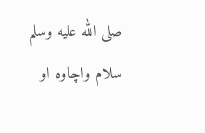صلی الله علیه وسلم سلام واچاوه او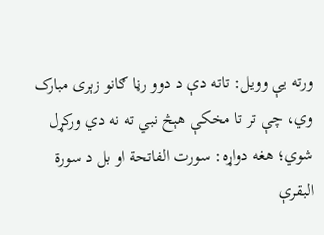ورته یې وویل: تاته دې د دوو رڼا ګانو زېری مبارک وي، چې تر تا مخکې هېڅ نبي ته نه دي ورکړل شوي؛ هغه دواړه: سورت الفاتحة او بل د سورة البقرې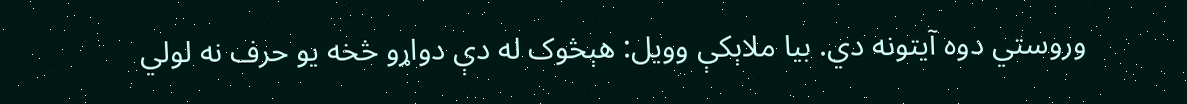وروستي دوه آیتونه دي. بیا ملاېکې وویل: هېڅوک له دې دواړو څخه یو حرف نه لولي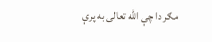مګر دا چې الله تعالی به پرې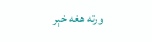ورته هغه خېر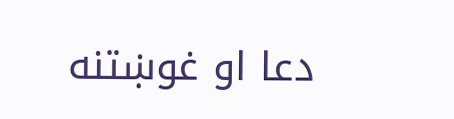دعا او غوښتنه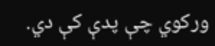ورکوي چې پدې کې دي.